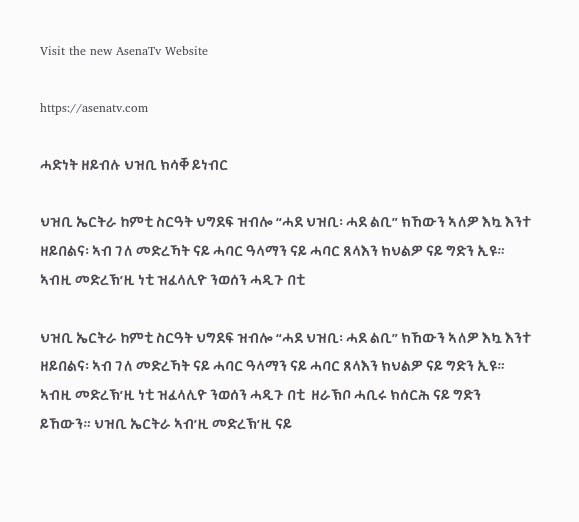Visit the new AsenaTv Website

https://asenatv.com

ሓድነት ዘይብሉ ህዝቢ ክሳቐ ይነብር

ህዝቢ ኤርትራ ከምቲ ስርዓት ህግደፍ ዝብሎ “ሓደ ህዝቢ፡ ሓደ ልቢ” ክኸውን ኣለዎ እኳ እንተ ዘይበልና፡ ኣብ ገለ መድረኻት ናይ ሓባር ዓላማን ናይ ሓባር ጸላእን ክህልዎ ናይ ግድን ኢዩ። ኣብዚ መድረኽ’ዚ ነቲ ዝፈላሊዮ ንወሰን ሓዲጉ በቲ

ህዝቢ ኤርትራ ከምቲ ስርዓት ህግደፍ ዝብሎ “ሓደ ህዝቢ፡ ሓደ ልቢ” ክኸውን ኣለዎ እኳ እንተ ዘይበልና፡ ኣብ ገለ መድረኻት ናይ ሓባር ዓላማን ናይ ሓባር ጸላእን ክህልዎ ናይ ግድን ኢዩ። ኣብዚ መድረኽ’ዚ ነቲ ዝፈላሊዮ ንወሰን ሓዲጉ በቲ  ዘራኽቦ ሓቢሩ ክሰርሕ ናይ ግድን ይኸውን። ህዝቢ ኤርትራ ኣብ’ዚ መድረኽ’ዚ ናይ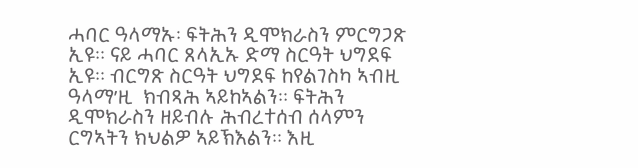ሓባር ዓላማኡ፡ ፍትሕን ዲሞክራስን ምርግጋጽ ኢዩ። ናይ ሓባር ጸላኢኡ ድማ ስርዓት ህግደፍ ኢዩ። ብርግጽ ስርዓት ህግደፍ ከየልገስካ ኣብዚ ዓላማ’ዚ  ክብጻሕ ኣይከኣልን። ፍትሕን   ዲሞክራስን ዘይብሉ ሕብረተሰብ ሰላምን ርግኣትን ክህልዎ ኣይኽእልን። እዚ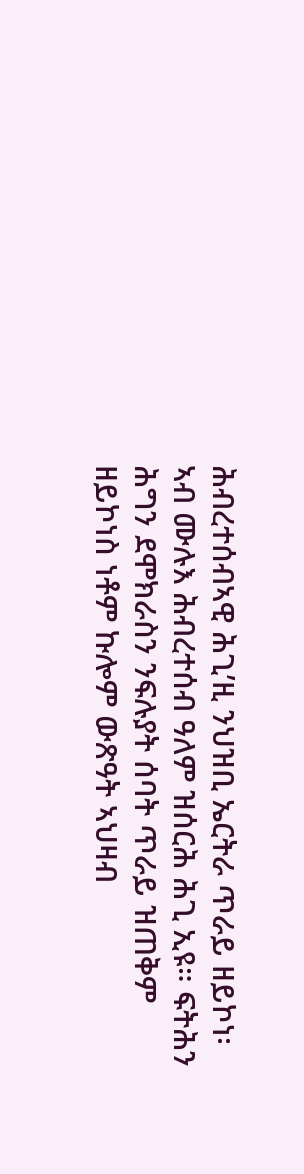ሕብረተሰብኣዊ ሕጊ’ዚ ንህዝቢ ኤርትራ ጥራይ ዘይኮነ፡ ኣብ ሙሉእ ሕብረተሰብ ዓለም ዝሰርሕ ሕጊ ኢዩ። ፍትሕን ሕግን ደሞክራስን ንፍሉያት ሰባት ጥራይ ዝጠቅም ዘይኮነስ ነቶም ኩሎም ውጽዓት ኣህዛብ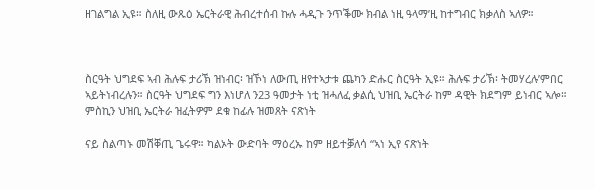ዘገልግል ኢዩ። ስለዚ ውጹዕ ኤርትራዊ ሕብረተሰብ ኩሉ ሓዲጉ ንጥቕሙ ክብል ነዚ ዓላማ’ዚ ከተግብር ክቃለስ ኣለዎ።



ስርዓት ህግደፍ ኣብ ሕሉፍ ታሪኽ ዝነብር፡ ዝኾነ ለውጢ ዘየተኣታቱ ጨካን ድሑር ስርዓት ኢዩ። ሕሉፍ ታሪኽ፡ ትመሃረሉ’ምበር ኣይትነብረሉን። ስርዓት ህግደፍ ግን እነሆለ ን23 ዓመታት ነቲ ዝሓለፈ ቃልሲ ህዝቢ ኤርትራ ከም ዳዊት ክደግም ይነብር ኣሎ። ምስኪን ህዝቢ ኤርትራ ዝፈትዎም ደቁ ከፊሉ ዝመጸት ናጽነት

ናይ ስልጣኑ መሽቐጢ ጌሩዋ። ካልኦት ውድባት ማዕረኡ ከም ዘይተቓለሳ “ኣነ ኢየ ናጽነት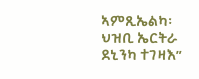ኣምጺኤልካ፡ ህዝቢ ኤርትራ ደኒንካ ተገዛእ”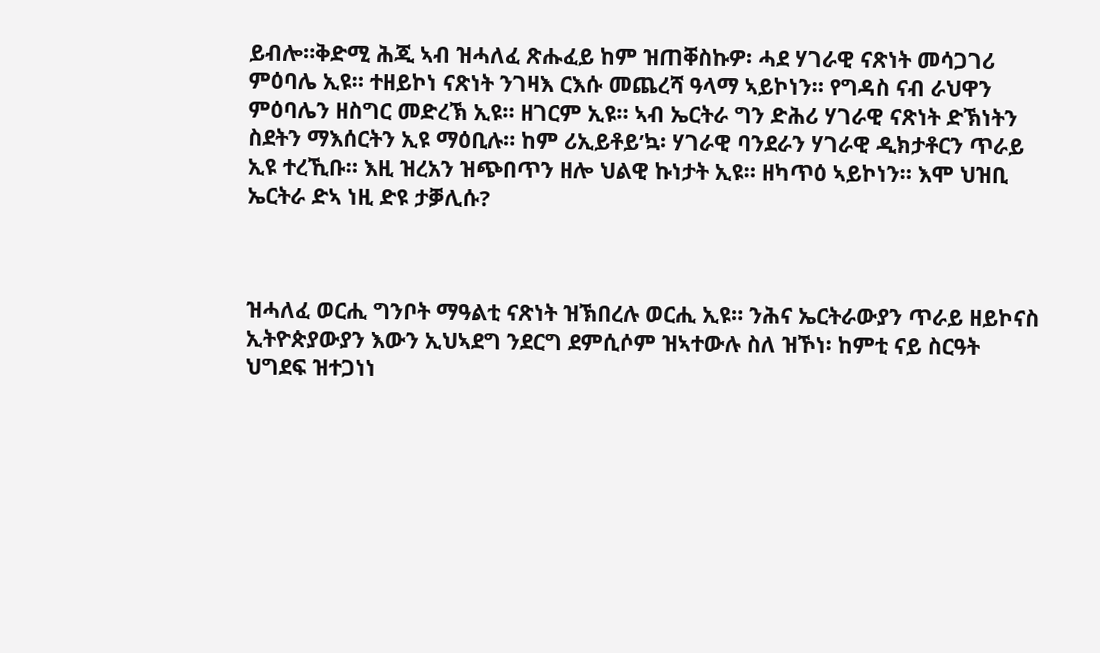ይብሎ።ቅድሚ ሕጂ ኣብ ዝሓለፈ ጽሑፈይ ከም ዝጠቐስኩዎ፡ ሓደ ሃገራዊ ናጽነት መሳጋገሪ ምዕባሌ ኢዩ። ተዘይኮነ ናጽነት ንገዛእ ርእሱ መጨረሻ ዓላማ ኣይኮነን። የግዳስ ናብ ራህዋን ምዕባሌን ዘስግር መድረኽ ኢዩ። ዘገርም ኢዩ። ኣብ ኤርትራ ግን ድሕሪ ሃገራዊ ናጽነት ድኽነትን ስደትን ማእሰርትን ኢዩ ማዕቢሉ። ከም ሪኢይቶይ’ኳ፡ ሃገራዊ ባንደራን ሃገራዊ ዲክታቶርን ጥራይ ኢዩ ተረኺቡ። እዚ ዝረአን ዝጭበጥን ዘሎ ህልዊ ኩነታት ኢዩ። ዘካጥዕ ኣይኮነን። እሞ ህዝቢ ኤርትራ ድኣ ነዚ ድዩ ታቓሊሱ?



ዝሓለፈ ወርሒ ግንቦት ማዓልቲ ናጽነት ዝኽበረሉ ወርሒ ኢዩ። ንሕና ኤርትራውያን ጥራይ ዘይኮናስ ኢትዮጵያውያን እውን ኢህኣደግ ንደርግ ደምሲሶም ዝኣተውሉ ስለ ዝኾነ፡ ከምቲ ናይ ስርዓት ህግደፍ ዝተጋነነ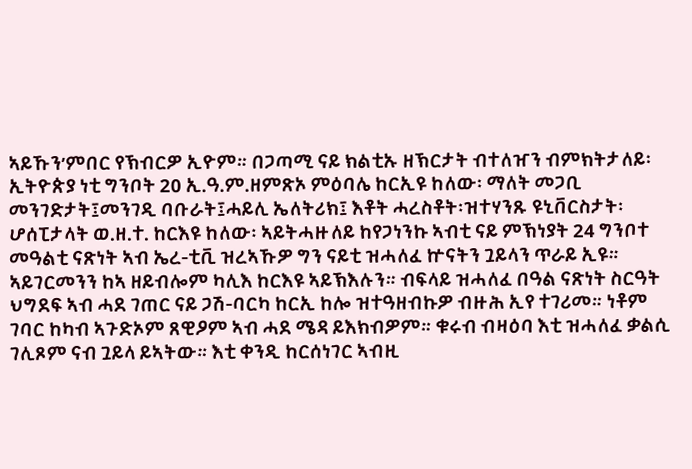ኣይኹን’ምበር የኽብርዎ ኢዮም። በጋጣሚ ናይ ክልቲኡ ዘኽርታት ብተለዠን ብምክትታለይ፡ ኢትዮጵያ ነቲ ግንቦት 20 ኢ.ዓ.ም.ዘምጽኦ ምዕባሌ ከርኢዩ ከለው፡ ማለት መጋቢ መንገድታት፤መንገዲ ባቡራት፤ሓይሊ ኤለትሪክ፤ እቶት ሓረስቶት፡ዝተሃንጹ ዩኒቨርስታት፡ ሆሰፒታላት ወ.ዘ.ተ. ከርእዩ ከለው፡ ኣይትሓዙለይ ከየጋነንኩ ኣብቲ ናይ ምኽነያት 24 ግንቦተ መዓልቲ ናጽነት ኣብ ኤረ-ቲቪ ዝረኣኹዎ ግን ናይቲ ዝሓለፈ ኵናትን ጓይላን ጥራይ ኢዩ። ኣይገርመንን ከኣ ዘይብሎም ካሊእ ከርእዩ ኣይኽእሉን። ብፍላይ ዝሓለፈ በዓል ናጽነት ስርዓት ህግደፍ ኣብ ሓደ ገጠር ናይ ጋሽ-ባርካ ከርኢ ከሎ ዝተዓዘብኩዎ ብዙሕ ኢየ ተገሪመ። ነቶም ገባር ከካብ ኣጉድኦም ጸዊዖም ኣብ ሓደ ሜዳ ይእክብዎም። ቁሩብ ብዛዕባ እቲ ዝሓለፈ ቃልሲ ገሊጾም ናብ ጓይላ ይኣትው። እቲ ቀንዲ ከርሰነገር ኣብዚ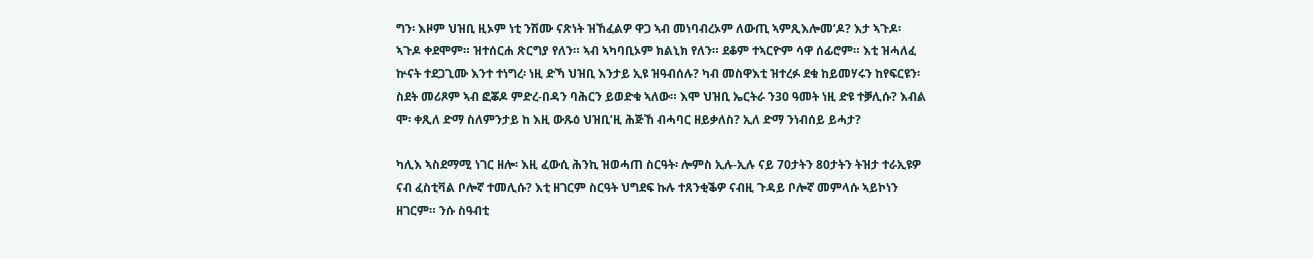ግን፡ እዞም ህዝቢ ዚኦም ነቲ ንሽሙ ናጽነት ዝኸፈልዎ ዋጋ ኣብ መነባብረኦም ለውጢ ኣምጺእሎመ’ዶ? እታ ኣጉዶ፡ ኣጉዶ ቀደሞም። ዝተሰርሐ ጽርግያ የለን። ኣብ ኣካባቢኦም ክልኒክ የለን። ደቆም ተኣርዮም ሳዋ ሰፊሮም። እቲ ዝሓለፈ ኵናት ተደጋጊሙ እንተ ተነግረ፡ ነዚ ድኻ ህዝቢ እንታይ ኢዩ ዝዓብሰሉ? ካብ መስዋእቲ ዝተረፉ ደቁ ከይመሃሩን ከየፍርዩን፡ ስደት መሪጾም ኣብ ፎቖዶ ምድረ-በዳን ባሕርን ይወድቁ ኣለው። እሞ ህዝቢ ኤርትራ ን30 ዓመት ነዚ ድዩ ተቓሊሱ? እብል ሞ፡ ቀጺለ ድማ ስለምንታይ ከ እዚ ውጹዕ ህዝቢ’ዚ ሕጅኸ ብሓባር ዘይቃለስ? ኢለ ድማ ንነብሰይ ይሓታ?

ካሊእ ኣስደማሚ ነገር ዘሎ፡ እዚ ፈውሲ ሕንኪ ዝወሓጠ ስርዓት፡ ሎምስ ኢሉ-ኢሉ ናይ 70ታትን 80ታትን ትዝታ ተራኢዩዎ ናብ ፈስቲቫል ቦሎኛ ተመሊሱ? እቲ ዘገርም ስርዓት ህግደፍ ኩሉ ተጸንቂቕዎ ናብዚ ጉዳይ ቦሎኛ መምላሱ ኣይኮነን ዘገርም። ንሱ ስዓብቲ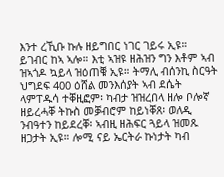እንተ ረኺቡ ኩሉ ዘይግበር ነገር ገይሩ ኢዩ። ይገብር ከኣ ኣሎ። እቲ ኣዝዩ ዘሕዝን ግን እቶም ኣብ ዝኣጎዶ ኳይላ ዝዕጠቑ ኢዩ። ትማሊ ብሰንኪ ስርዓት ህግደፍ 400 ዕሸል መንእሰያት ኣብ ደሴት ላምፐዱሳ ተቐዚፎም፡ ካብታ ዝዝረበላ ዘሎ ቦሎኛ ዘይረሓቐ ትኩስ መቓብሮም ከይነቐጸ፡ ወለዲ ንብዓተን ከይደረቐ፡ ኣብዚ ዘሕፍር ጓይላ ዝመጹ ዘጋታት ኢዩ። ሎሚ ናይ ኤርትራ ኩነታት ካብ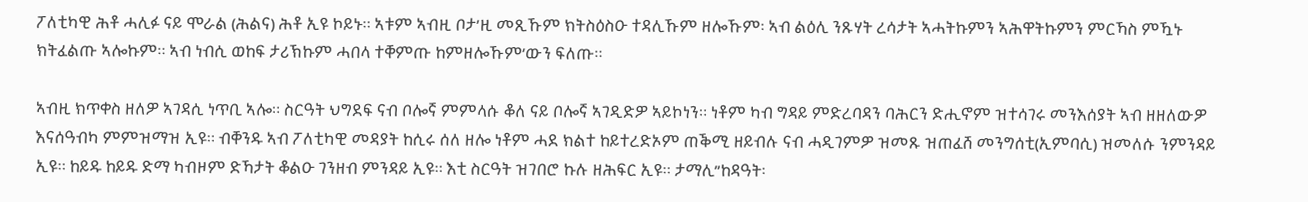ፖለቲካዊ ሕቶ ሓሊፉ ናይ ሞራል (ሕልና) ሕቶ ኢዩ ኮይኑ። ኣቱም ኣብዚ ቦታ’ዚ መጺኹም ክትስዕስዑ ተዳሊኹም ዘሎኹም፡ ኣብ ልዕሊ ንጹሃት ረሳታት ኣሓትኩምን ኣሕዋትኩምን ምርኻስ ምዃኑ ክትፈልጡ ኣሎኩም። ኣብ ነብሲ ወከፍ ታሪኽኩም ሓበላ ተቐምጡ ከምዘሎኹም’ውን ፍለጡ።

ኣብዚ ክጥቀስ ዘለዎ ኣገዳሲ ነጥቢ ኣሎ። ስርዓት ህግደፍ ናብ ቦሎኛ ምምላሱ ቆለ ናይ ቦሎኛ ኣገዲድዎ ኣይኮነን። ነቶም ካብ ግዳይ ምድረባዳን ባሕርን ድሒኖም ዝተሳገሩ መንእሰያት ኣብ ዘዘለውዎ እናሰዓብካ ምምዝማዝ ኢዩ። ብቐንዱ ኣብ ፖለቲካዊ መዳያት ከሲሩ ሰለ ዘሎ ነቶም ሓደ ክልተ ከይተረድኦም ጠቕሚ ዘይብሉ ናብ ሓዲገምዎ ዝመጹ ዝጠፈሸ መንግሰቲ(ኢምባሲ) ዝመለሱ ንምንዳይ ኢዩ። ከይዱ ከይዱ ድማ ካብዞም ድኻታት ቆልዑ ገንዘብ ምንዳይ ኢዩ። እቲ ስርዓት ዝገበሮ ኩሉ ዘሕፍር ኢዩ። ታማሊ”ከዳዓት፡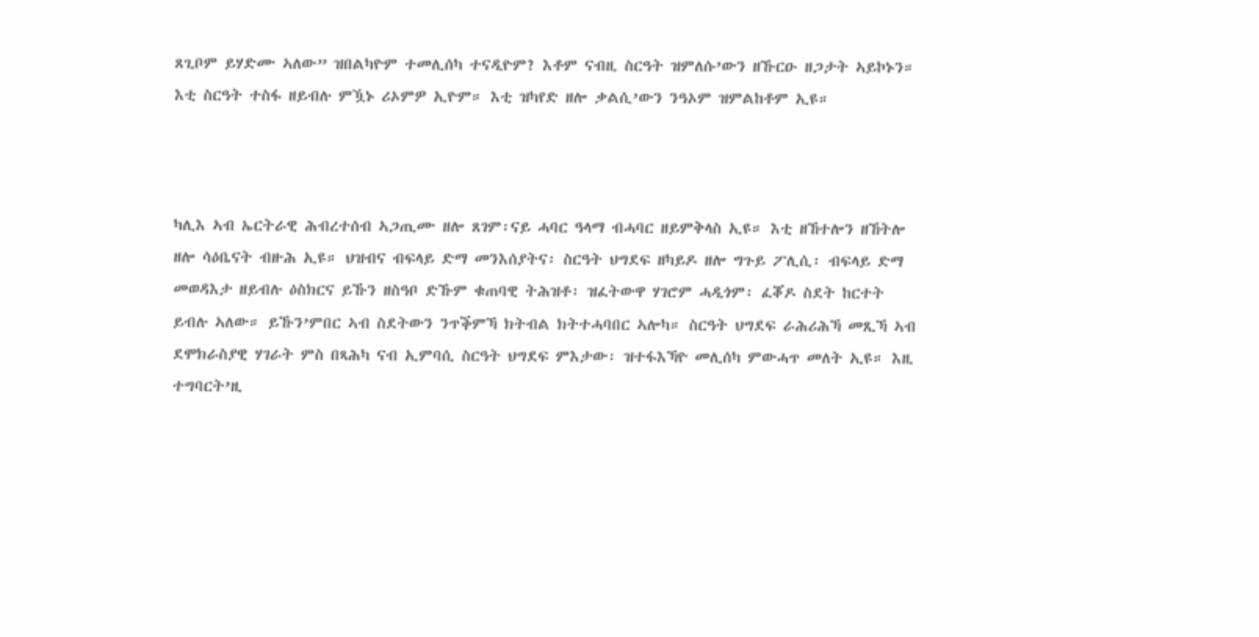ጸጊቦም ይሃድሙ ኣለው” ዝበልካዮም ተመሊሰካ ተናዲዮም? እቶም ናብዚ ስርዓት ዝምለሱ’ውን ዘኹርዑ ዘጋታት ኣይኮኑን። እቲ ስርዓት ተስፋ ዘይብሉ ምዃኑ ሪኦምዎ ኢዮም። እቲ ዝካየድ ዘሎ ቃልሲ’ውን ንዓኦም ዝምልከቶም ኢዩ።



ካሊእ ኣብ ኤርትራዊ ሕብረተሰብ ኣጋጢሙ ዘሎ ጸገም፡ናይ ሓባር ዓላማ ብሓባር ዘይምቅላስ ኢዩ። እቲ ዘኸተሎን ዘኸትሎ ዘሎ ሳዕቤናት ብዙሕ ኢዩ። ህዝብና ብፍላይ ድማ መንእሰያትና፡ ስርዓት ህግደፍ ዘካይዶ ዘሎ ግጉይ ፖሊሲ፡ ብፍላይ ድማ መወዳእታ ዘይብሉ ዕስክርና ይኹን ዘስዓቦ ድኹም ቁጠባዊ ትሕዝቶ፡ ዝፈትውዋ ሃገሮም ሓዲጎም፡ ፈቖዶ ስደት ከርተት ይብሉ ኣለው። ይኹን’ምበር ኣብ ስደትውን ንጥቕምኻ ክትብል ክትተሓባበር ኣሎካ። ስርዓት ህግደፍ ራሕሪሕኻ መጺኻ ኣብ ደሞክራስያዊ ሃገራት ምስ በጻሕካ ናብ ኢምባሲ ስርዓት ህግደፍ ምእታው፡ ዝተፋእኻዮ መሊሰካ ምውሓጥ መለት ኢዩ። እዚ ተግባርት’ዚ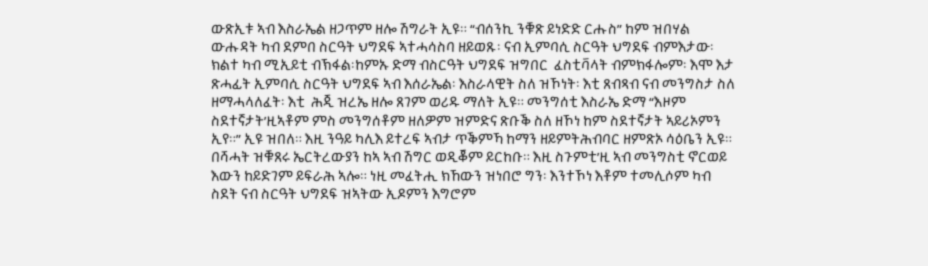ውጽኢቱ ኣብ እስራኤል ዘጋጥም ዘሎ ሽግራት ኢዩ። “ብሰንኪ ንቑጽ ይነድድ ርሑስ” ከም ዝበሃል ውሑዳት ካብ ደምበ ስርዓት ህግደፍ ኣተሓሳስባ ዘይወጹ፡ ናብ ኢምባሲ ስርዓት ህግደፍ ብምእታው፡ክልተ ካብ ሚኢይቲ ብኽፋል፡ከምኡ ድማ ብስርዓት ህግደፍ ዝግበር  ፈስቲቫላት ብምክፋሎም፡ እሞ እታ ጽሓፊት ኢምባሲ ስርዓት ህግደፍ ኣብ እሰራኤል፡ እስራላዊት ስለ ዝኾነት፡ እቲ ጸብጻብ ናብ መንግስታ ስለ ዘማሓላለፈት፡ እቲ  ሕጂ ዝረኤ ዘሎ ጸገም ወሪዱ ማለት ኢዩ። መንግሰቲ እስራኤ ድማ “እዞም ስደተኛታት’ዚኣቶም ምስ መንግሰቶም ዘለዎም ዝምድና ጽቡቕ ስለ ዘኾነ ከም ስደተኛታት ኣይሪኦምን ኢየ።” ኢዩ ዝበለ። እዚ ንዓይ ካሊእ ይተረፍ ኣብታ ጥቕምኻ ከማን ዘይምትሕብባር ዘምጽኦ ሳዕቤን ኢዩ። በሻሓት ዝቑጸሩ ኤርትረውያን ከኣ ኣብ ሽግር ወዲቖም ይርከቡ። እዚ ስጉምቲ’ዚ ኣብ መንግስቲ ኖርወይ እውን ከይድገም ይፍራሕ ኣሎ። ነዚ መፈትሒ ክኸውን ዝነበሮ ግን፡ እንተኾነ እቶም ተመሊሶም ካብ ስደት ናብ ስርዓት ህግደፍ ዝኣትው ኢዶምን እግሮም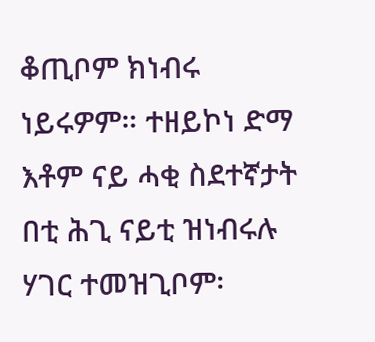ቆጢቦም ክነብሩ ነይሩዎም። ተዘይኮነ ድማ እቶም ናይ ሓቂ ስደተኛታት በቲ ሕጊ ናይቲ ዝነብሩሉ ሃገር ተመዝጊቦም፡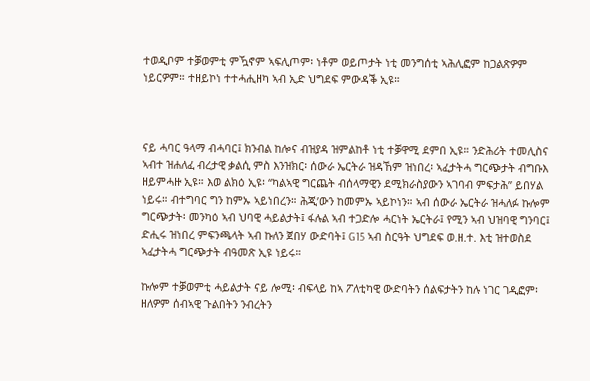ተወዲቦም ተቓወምቲ ምዃኖም ኣፍሊጦም፡ ነቶም ወይጦታት ነቲ መንግሰቲ ኣሕሊፎም ከጋልጽዎም ነይርዎም። ተዘይኮነ ተተሓሒዘካ ኣብ ኢድ ህግደፍ ምውዳቕ ኢዩ።



ናይ ሓባር ዓላማ ብሓባር፤ ክንብል ከሎና ብዝያዳ ዝምልከቶ ነቲ ተቓዋሚ ደምበ ኢዩ። ንድሕሪት ተመሊስና ኣብተ ዝሐለፈ ብረታዊ ቃልሲ ምስ እንዝክር፡ ሰውራ ኤርትራ ዝዳኸም ዝነበረ፡ ኣፈታትሓ ግርጭታት ብግቡእ ዘይምሓዙ ኢዩ። እወ ልክዕ ኢዩ፡ “ካልኣዊ ግርጨት ብሰላማዊን ደሚክራስያውን ኣገባብ ምፍታሕ” ይበሃል ነይሩ። ብተግባር ግን ከምኡ ኣይነበረን። ሕጂ’ውን ከመምኡ ኣይኮነን። ኣብ ሰውራ ኤርትራ ዝሓለፉ ኩሎም ግርጭታት፡ መንካዕ ኣብ ህባዊ ሓይልታት፤ ፋሉል ኣብ ተጋድሎ ሓርነት ኤርትራ፤ የሚን ኣብ ህዝባዊ ግንባር፤ ድሒሩ ዝነበረ ምፍንጫላት ኣብ ኩለን ጀበሃ ውድባት፤ G15 ኣብ ስርዓት ህግደፍ ወ.ዘ.ተ. እቲ ዝተወስደ ኣፈታትሓ ግርጭታት ብዓመጽ ኢዩ ነይሩ።

ኩሎም ተቓወምቲ ሓይልታት ናይ ሎሚ፡ ብፍላይ ከኣ ፖለቲካዊ ውድባትን ሰልፍታትን ከሉ ነገር ገዲፎም፡ ዘለዎም ሰብኣዊ ጉልበትን ንብረትን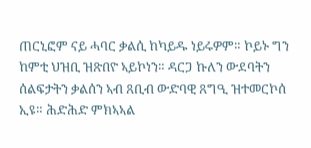ጠርኒፎም ናይ ሓባር ቃልሲ ከካይዱ ነይሩዎም። ኮይኑ ግን ከምቲ ህዝቢ ዝጽበዮ ኣይኮነን። ዳርጋ ኩለን ውደባትን ሰልፍታትን ቃልሰን ኣብ ጸቢብ ውድባዊ ጸግዒ ዝተመርኮሰ ኢዩ። ሕድሕድ ምክኣኣል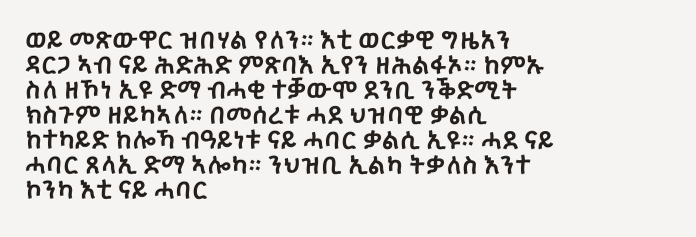ወይ መጽውዋር ዝበሃል የለን። እቲ ወርቃዊ ግዜአን ዳርጋ ኣብ ናይ ሕድሕድ ምጽባእ ኢየን ዘሕልፋኦ። ከምኡ ስለ ዘኾነ ኢዩ ድማ ብሓቂ ተቓውሞ ደንቢ ንቕድሚት ክስጉም ዘይካኣለ። በመሰረቱ ሓደ ህዝባዊ ቃልሲ ከተካይድ ከሎኻ ብዓይነቱ ናይ ሓባር ቃልሲ ኢዩ። ሓደ ናይ ሓባር ጸላኢ ድማ ኣሎካ። ንህዝቢ ኢልካ ትቃለስ እንተ ኮንካ እቲ ናይ ሓባር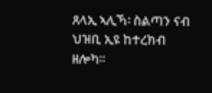ጸላኢ ኣሊኻ፡ ስልጣን ናብ ህዝቢ ኢዩ ከተረክብ ዘሎካ።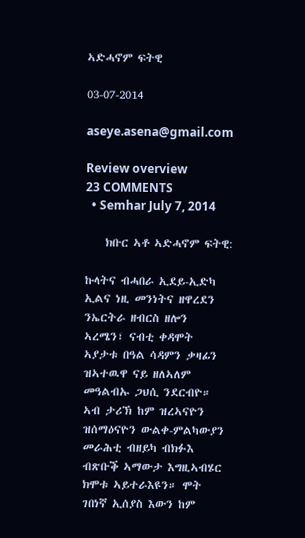ኣድሓኖም ፍትዊ

03-07-2014

aseye.asena@gmail.com

Review overview
23 COMMENTS
  • Semhar July 7, 2014

    ክቡር ኣቶ ኣድሓኖም ፍትዊ:

ኩላትና ብሓበራ ኢደይ-ኢድካ ኢልና ነዚ መንነትና ዘዋረደን ንኤርትራ ዘብርስ ዘሎን ኣረሜን፣ ናብቲ ቀዳሞት ኣያታቱ በዓል ሳዳምን ቃዛፊን ዝኣተዉዋ ናይ ዘለኣለም መዓልብኡ ጋህሲ ንደርብዮ። ኣብ ታሪኽ ከም ዝረኣናዮን ዝሰማዕናዮን ውልቀ-ምልካውያን መራሕቲ ብዘይካ ብክፉእ ብጽቡቕ ኣማውታ እግዚኣብሄር ክሞቱ ኣይተራእዩን። ሞት ገበነኛ ኢሰያስ እውን ከም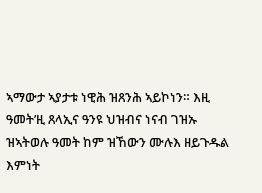ኣማውታ ኣያታቱ ነዊሕ ዝጸንሕ ኣይኮነን። እዚ ዓመት’ዚ ጸላኢና ዓንዩ ህዝብና ነናብ ገዝኡ ዝኣትወሉ ዓመት ከም ዝኸውን ሙሉእ ዘይጉዱል እምነት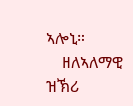ኣሎኒ።
    ዘለኣለማዊ ዝኽሪ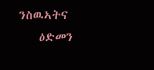ንስዉኣትና
    ዕድመን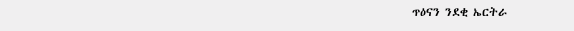ጥዕናን ንደቂ ኤርትራ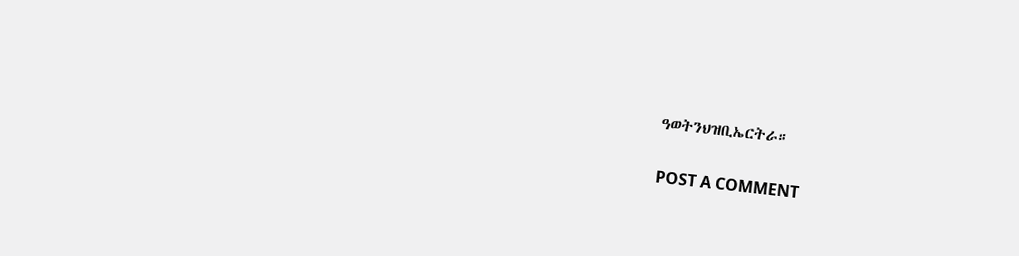ዓወትንህዝቢኤርትራ።

POST A COMMENT